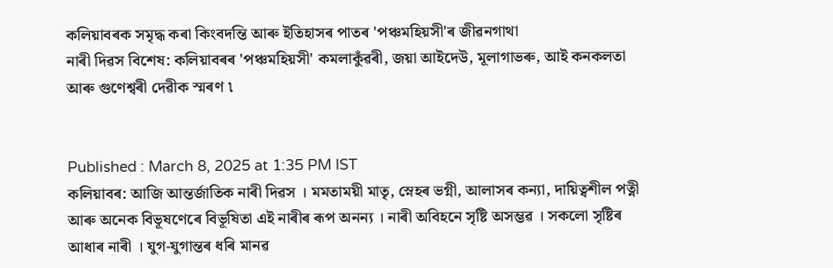কলিয়াবৰক সমৃদ্ধ কৰা কিংবদন্তি আৰু ইতিহাসৰ পাতৰ 'পঞ্চমহিয়সী'ৰ জীৱনগাথা
নাৰী দিৱস বিশেষ: কলিয়াবৰৰ 'পঞ্চমহিয়সী' কমলাকুঁৱৰী, জয়া আইদেউ, মূলাগাভৰু, আই কনকলতা আৰু গুণেশ্বৰী দেৱীক স্মৰণ ৷


Published : March 8, 2025 at 1:35 PM IST
কলিয়াবৰ: আজি আন্তর্জাতিক নাৰী দিৱস । মমতাময়ী মাতৃ, স্নেহৰ ভগ্নী, আলাসৰ কন্যা, দায়িত্বশীল পত্নী আৰু অনেক বিভূষণেৰে বিভূষিতা এই নাৰীৰ ৰূপ অনন্য । নাৰী অবিহনে সৃষ্টি অসম্ভৱ । সকলো সৃষ্টিৰ আধাৰ নাৰী । যুগ-যুগান্তৰ ধৰি মানৱ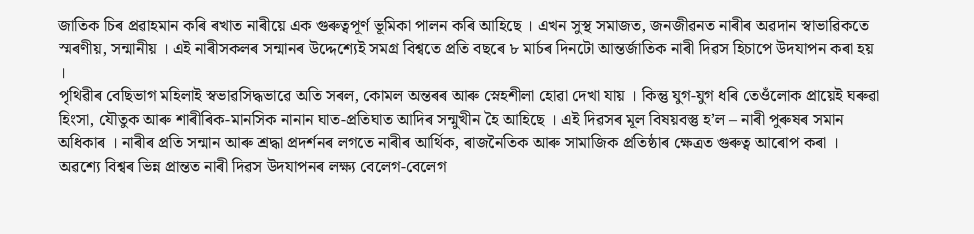জাতিক চিৰ প্ৰৱাহমান কৰি ৰখাত নাৰীয়ে এক গুৰুত্বপূৰ্ণ ভূমিকা পালন কৰি আহিছে । এখন সুস্থ সমাজত, জনজীৱনত নাৰীৰ অৱদান স্বাভাৱিকতে স্মৰণীয়, সন্মানীয় । এই নাৰীসকলৰ সন্মানৰ উদ্দেশ্যেই সমগ্ৰ বিশ্বতে প্ৰতি বছৰে ৮ মাৰ্চৰ দিনটো আন্তৰ্জাতিক নাৰী দিৱস হিচাপে উদযাপন কৰা হয় ।
পৃথিৱীৰ বেছিভাগ মহিলাই স্বভাৱসিদ্ধভাৱে অতি সৰল, কোমল অন্তৰৰ আৰু স্নেহশীলা হোৱা দেখা যায় । কিন্তু যুগ-যুগ ধৰি তেওঁলোক প্ৰায়েই ঘৰুৱা হিংসা, যৌতুক আৰু শাৰীৰিক-মানসিক নানান ঘাত-প্ৰতিঘাত আদিৰ সন্মুখীন হৈ আহিছে । এই দিৱসৰ মূল বিষয়বস্তু হ’ল – নাৰী পুৰুষৰ সমান অধিকাৰ । নাৰীৰ প্ৰতি সন্মান আৰু শ্ৰদ্ধা প্ৰদৰ্শনৰ লগতে নাৰীৰ আৰ্থিক, ৰাজনৈতিক আৰু সামাজিক প্ৰতিষ্ঠাৰ ক্ষেত্ৰত গুৰুত্ব আৰোপ কৰা ।
অৱশ্যে বিশ্বৰ ভিন্ন প্ৰান্তত নাৰী দিৱস উদযাপনৰ লক্ষ্য বেলেগ-বেলেগ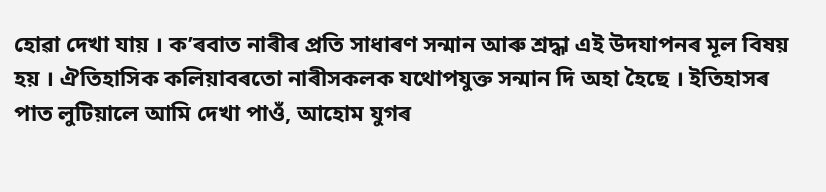হোৱা দেখা যায় । ক’ৰবাত নাৰীৰ প্ৰতি সাধাৰণ সন্মান আৰু শ্ৰদ্ধা এই উদযাপনৰ মূল বিষয় হয় । ঐতিহাসিক কলিয়াবৰতো নাৰীসকলক যথোপযুক্ত সন্মান দি অহা হৈছে । ইতিহাসৰ পাত লুটিয়ালে আমি দেখা পাওঁ, আহোম যুগৰ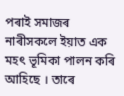পৰাই সমাজৰ নাৰীসকলে ইয়াত এক মহৎ ভূমিকা পালন কৰি আহিছে । তাৰে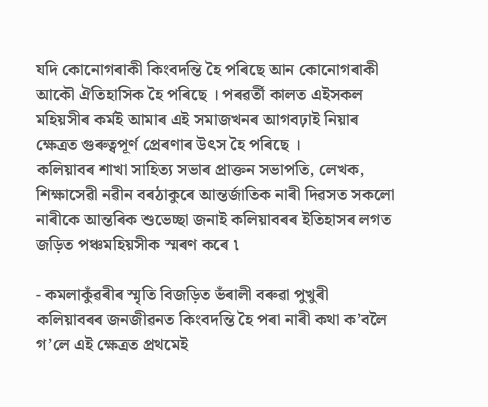যদি কোনোগৰাকী কিংবদন্তি হৈ পৰিছে আন কোনোগৰাকী আকৌ ঐতিহাসিক হৈ পৰিছে । পৰৱৰ্তী কালত এইসকল মহিয়সীৰ কৰ্মই আমাৰ এই সমাজখনৰ আগবঢ়াই নিয়াৰ ক্ষেত্ৰত গুৰুত্বপূৰ্ণ প্ৰেৰণাৰ উৎস হৈ পৰিছে ।
কলিয়াবৰ শাখা সাহিত্য সভাৰ প্ৰাক্তন সভাপতি, লেখক, শিক্ষাসেৱী নৱীন বৰঠাকুৰে আন্তৰ্জাতিক নাৰী দিৱসত সকলো নাৰীকে আন্তৰিক শুভেচ্ছা জনাই কলিয়াবৰৰ ইতিহাসৰ লগত জড়িত পঞ্চমহিয়সীক স্মৰণ কৰে ৷

- কমলাকুঁৱৰীৰ স্মৃতি বিজড়িত ভঁৰালী বৰুৱা পুখুৰী
কলিয়াবৰৰ জনজীৱনত কিংবদন্তি হৈ পৰা নাৰী কথা ক’বলৈ গ’লে এই ক্ষেত্ৰত প্ৰথমেই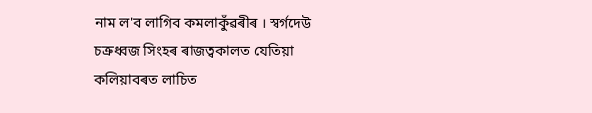নাম ল'ব লাগিব কমলাকুঁৱৰীৰ । স্বৰ্গদেউ চক্ৰধ্বজ সিংহৰ ৰাজত্বকালত যেতিয়া কলিয়াবৰত লাচিত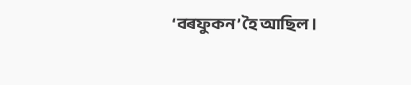‘বৰফুকন’ হৈ আছিল ।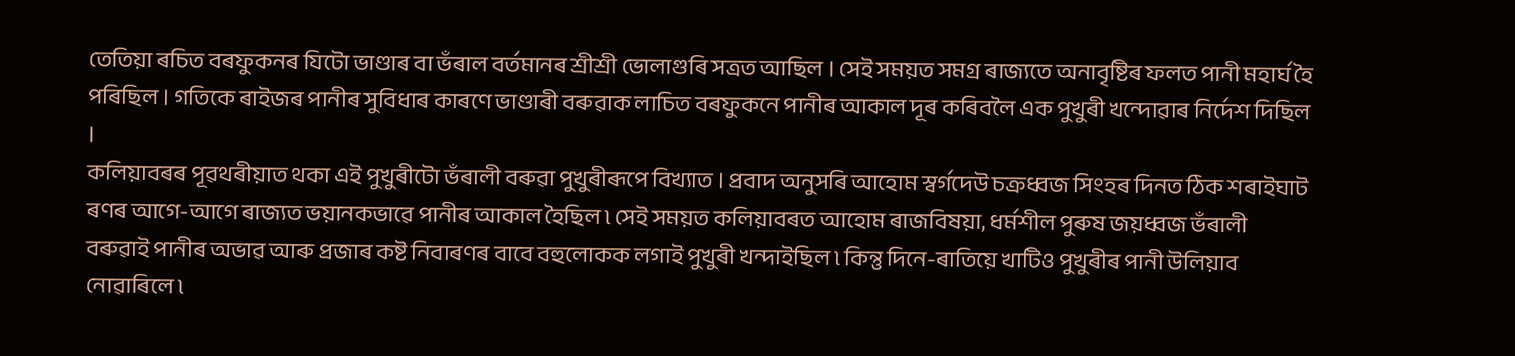তেতিয়া ৰচিত বৰফুকনৰ যিটো ভাণ্ডাৰ বা ভঁৰাল বৰ্তমানৰ শ্ৰীশ্ৰী ভোলাগুৰি সত্ৰত আছিল । সেই সময়ত সমগ্ৰ ৰাজ্যতে অনাবৃষ্টিৰ ফলত পানী মহাৰ্ঘ হৈ পৰিছিল । গতিকে ৰাইজৰ পানীৰ সুবিধাৰ কাৰণে ভাণ্ডাৰী বৰুৱাক লাচিত বৰফুকনে পানীৰ আকাল দূৰ কৰিবলৈ এক পুখুৰী খন্দোৱাৰ নিৰ্দেশ দিছিল ।
কলিয়াবৰৰ পূৱথৰীয়াত থকা এই পুখুৰীটো ভঁৰালী বৰুৱা পুখুৰীৰূপে বিখ্যাত । প্ৰবাদ অনুসৰি আহোম স্বৰ্গদেউ চক্ৰধ্বজ সিংহৰ দিনত ঠিক শৰাইঘাট ৰণৰ আগে-আগে ৰাজ্যত ভয়ানকভাৱে পানীৰ আকাল হৈছিল ৷ সেই সময়ত কলিয়াবৰত আহোম ৰাজবিষয়া, ধৰ্মশীল পুৰুষ জয়ধ্বজ ভঁৰালী বৰুৱাই পানীৰ অভাৱ আৰু প্ৰজাৰ কষ্ট নিবাৰণৰ বাবে বহুলোকক লগাই পুখুৰী খন্দাইছিল ৷ কিন্তু দিনে-ৰাতিয়ে খাটিও পুখুৰীৰ পানী উলিয়াব নোৱাৰিলে ৷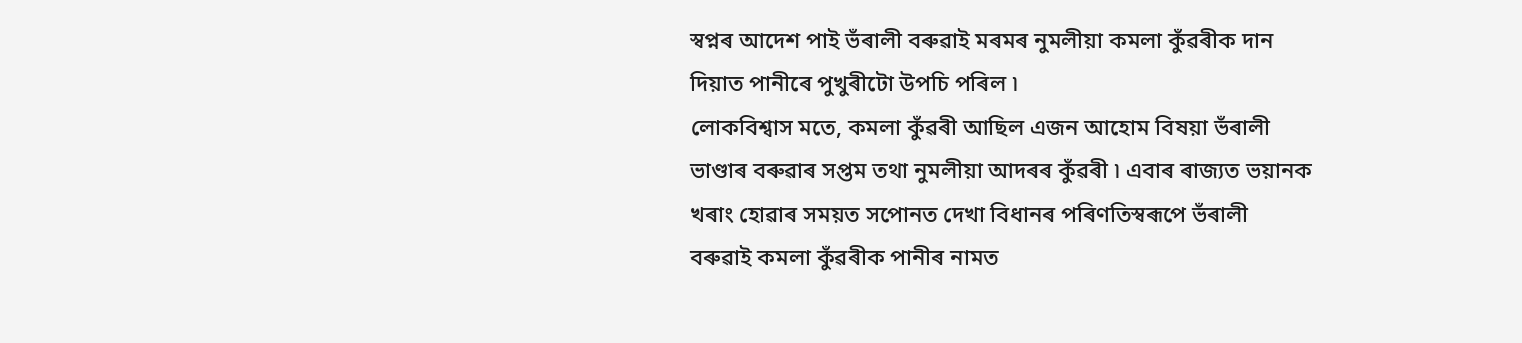স্বপ্নৰ আদেশ পাই ভঁৰালী বৰুৱাই মৰমৰ নুমলীয়া কমলা কুঁৱৰীক দান দিয়াত পানীৰে পুখুৰীটো উপচি পৰিল ৷
লোকবিশ্বাস মতে, কমলা কুঁৱৰী আছিল এজন আহোম বিষয়া ভঁৰালী ভাণ্ডাৰ বৰুৱাৰ সপ্তম তথা নুমলীয়া আদৰৰ কুঁৱৰী ৷ এবাৰ ৰাজ্যত ভয়ানক খৰাং হোৱাৰ সময়ত সপোনত দেখা বিধানৰ পৰিণতিস্বৰূপে ভঁৰালী বৰুৱাই কমলা কুঁৱৰীক পানীৰ নামত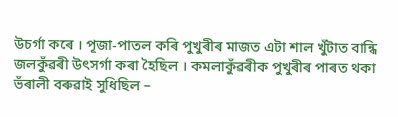উচৰ্গা কৰে । পূজা-পাতল কৰি পুখুৰীৰ মাজত এটা শাল খুঁটাত বান্ধি জলকুঁৱৰী উৎসৰ্গা কৰা হৈছিল । কমলাকুঁৱৰীক পুখুৰীৰ পাৰত থকা ভঁৰালী বৰুৱাই সুধিছিল –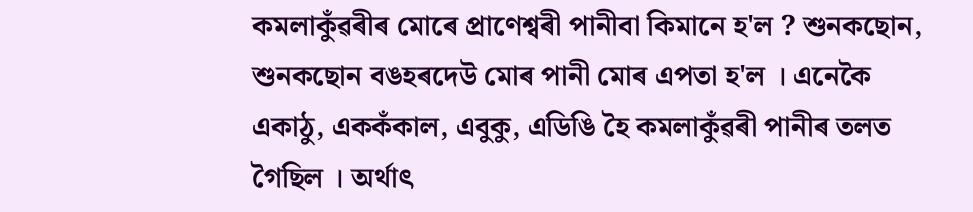কমলাকুঁৱৰীৰ মোৰে প্ৰাণেশ্বৰী পানীবা কিমানে হ'ল ? শুনকছোন, শুনকছোন বঙহৰদেউ মোৰ পানী মোৰ এপতা হ'ল । এনেকৈ একাঠু, এককঁকাল, এবুকু, এডিঙি হৈ কমলাকুঁৱৰী পানীৰ তলত গৈছিল । অৰ্থাৎ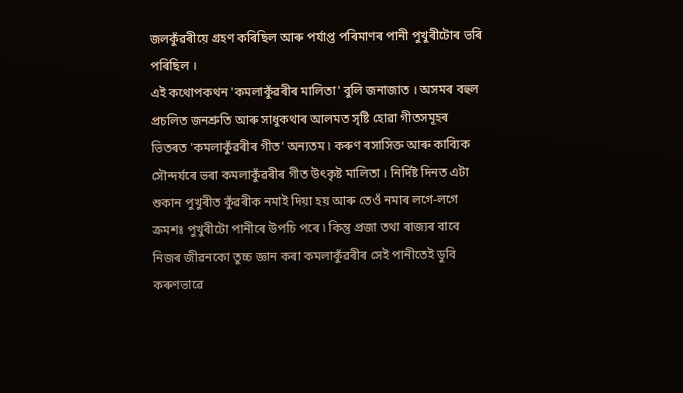জলকুঁৱৰীয়ে গ্ৰহণ কৰিছিল আৰু পৰ্যাপ্ত পৰিমাণৰ পানী পুখুৰীটোৰ ভৰি পৰিছিল ।
এই কথোপকথন 'কমলাকুঁৱৰীৰ মালিতা' বুলি জনাজাত । অসমৰ বহুল প্ৰচলিত জনশ্ৰুতি আৰু সাধুকথাৰ আলমত সৃষ্টি হোৱা গীতসমূহৰ ভিতৰত 'কমলাকুঁৱৰীৰ গীত' অন্যতম ৷ কৰুণ ৰসাসিক্ত আৰু কাব্যিক সৌন্দৰ্যৰে ভৰা কমলাকুঁৱৰীৰ গীত উৎকৃষ্ট মালিতা । নিৰ্দিষ্ট দিনত এটা শুকান পুখুৰীত কুঁৱৰীক নমাই দিয়া হয় আৰু তেওঁ নমাৰ লগে-লগে ক্ৰমশঃ পুখুৰীটো পানীৰে উপচি পৰে ৷ কিন্তু প্ৰজা তথা ৰাজ্যৰ বাবে নিজৰ জীৱনকো তুচ্চ জ্ঞান কৰা কমলাকুঁৱৰীৰ সেই পানীতেই ডুবি কৰুণভাৱে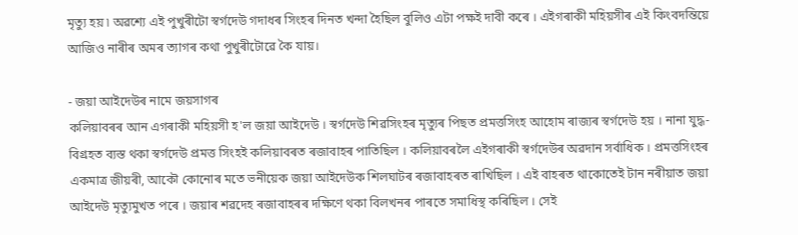মৃত্যু হয় ৷ অৱশ্যে এই পুখুৰীটো স্বৰ্গদেউ গদাধৰ সিংহৰ দিনত খন্দা হৈছিল বুলিও এটা পক্ষই দাবী কৰে । এইগৰাকী মহিয়সীৰ এই কিংবদন্তিয়ে আজিও নাৰীৰ অমৰ ত্যাগৰ কথা পুখুৰীটোৱে কৈ যায়।

- জয়া আইদেউৰ নামে জয়সাগৰ
কলিয়াবৰৰ আন এগৰাকী মহিয়সী হ'ল জয়া আইদেউ । স্বৰ্গদেউ শিৱসিংহৰ মৃত্যুৰ পিছত প্ৰমত্তসিংহ আহোম ৰাজ্যৰ স্বৰ্গদেউ হয় । নানা যুদ্ধ-বিগ্ৰহত ব্যস্ত থকা স্বৰ্গদেউ প্ৰমত্ত সিংহই কলিয়াবৰত ৰজাবাহৰ পাতিছিল । কলিয়াবৰলৈ এইগৰাকী স্বৰ্গদেউৰ অৱদান সৰ্বাধিক । প্ৰমত্তসিংহৰ একমাত্ৰ জীয়ৰী, আকৌ কোনোৰ মতে ভনীয়েক জয়া আইদেউক শিলঘাটৰ ৰজাবাহৰত ৰাখিছিল । এই বাহৰত থাকোতেই টান নৰীয়াত জয়া আইদেউ মৃত্যুমুখত পৰে । জয়াৰ শৱদেহ ৰজাবাহৰৰ দক্ষিণে থকা বিলখনৰ পাৰতে সমাধিস্থ কৰিছিল । সেই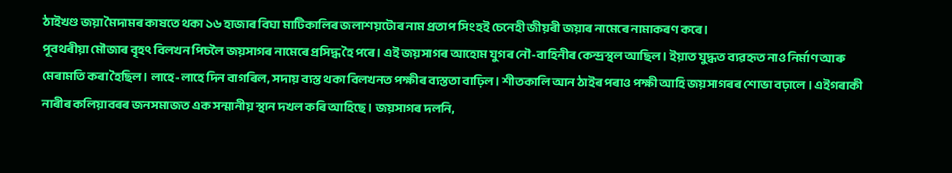ঠাইখণ্ড জয়া মৈদামৰ কাষতে থকা ১৬ হাজাৰ বিঘা মাটিকালিৰ জলাশয়টোৰ নাম প্ৰতাপ সিংহই চেনেহী জীয়ৰী জয়াৰ নামেৰে নামাকৰণ কৰে ।
পূবথৰীয়া মৌজাৰ বৃহৎ বিলখন পিচলৈ জয়সাগৰ নামেৰে প্ৰসিদ্ধ হৈ পৰে । এই জয়সাগৰ আহোম যুগৰ নৌ-বাহিনীৰ কেন্দ্ৰস্থল আছিল । ইয়াত যুদ্ধত ব্যৱহৃত নাও নিৰ্মাণ আৰু মেৰামতি কৰা হৈছিল । লাহে-লাহে দিন বাগৰিল, সদায় ব্যস্ত থকা বিলখনত পক্ষীৰ ব্যস্ততা বাঢ়িল । শীতকালি আন ঠাইৰ পৰাও পক্ষী আহি জয়সাগৰৰ শোভা বঢ়ালে । এইগৰাকী নাৰীৰ কলিয়াবৰৰ জনসমাজত এক সন্মানীয় স্থান দখল কৰি আহিছে । জয়সাগৰ দলনি,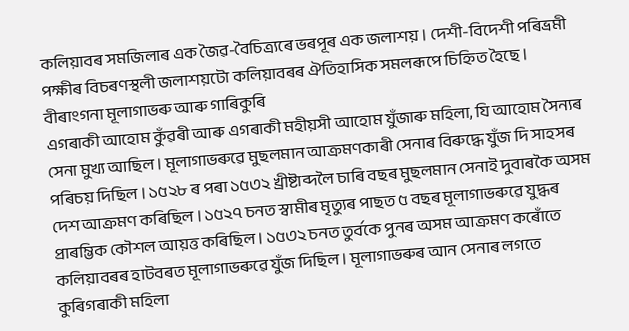কলিয়াবৰ সমজিলাৰ এক জৈৱ-বৈচিত্ৰ্যৰে ভৰপূৰ এক জলাশয় । দেশী-বিদেশী পৰিভ্ৰমী পক্ষীৰ বিচৰণস্থলী জলাশয়টো কলিয়াবৰৰ ঐতিহাসিক সমলৰূপে চিহ্নিত হৈছে ।
বীৰাংগনা মূলাগাভৰু আৰু গাৰিকুৰি
এগৰাকী আহোম কুঁৱৰী আৰু এগৰাকী মহীয়সী আহোম যুঁজাৰু মহিলা, যি আহোম সৈন্যৰ সেনা মুখ্য আছিল । মূলাগাভৰুৱে মুছলমান আক্ৰমণকাৰী সেনাৰ বিৰুদ্ধে যুঁজ দি সাহসৰ পৰিচয় দিছিল । ১৫২৮ ৰ পৰা ১৫৩২ খ্ৰীষ্টাব্দলৈ চাৰি বছৰ মুছলমান সেনাই দুবাৰকৈ অসম দেশ আক্ৰমণ কৰিছিল । ১৫২৭ চনত স্বামীৰ মৃত্যুৰ পাছত ৫ বছৰ মূলাগাভৰুৱে যুদ্ধৰ প্ৰাৰম্ভিক কৌশল আয়ত্ত কৰিছিল । ১৫৩২ চনত তুৰ্বকে পুনৰ অসম আক্ৰমণ কৰোঁতে কলিয়াবৰৰ হাটবৰত মূলাগাভৰুৱে যুঁজ দিছিল । মূলাগাভৰুৰ আন সেনাৰ লগতে কুৰিগৰাকী মহিলা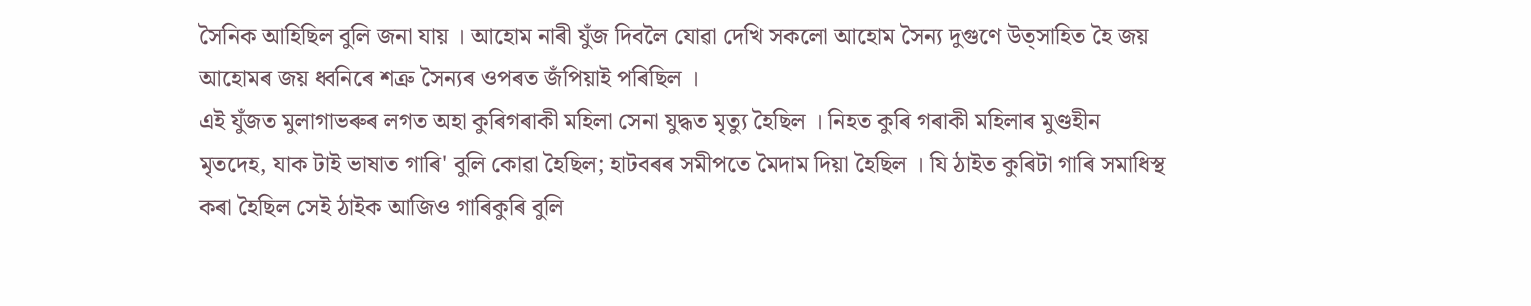সৈনিক আহিছিল বুলি জনা যায় । আহোম নাৰী যুঁজ দিবলৈ যোৱা দেখি সকলো আহোম সৈন্য দুগুণে উত্সাহিত হৈ জয় আহোমৰ জয় ধ্বনিৰে শত্ৰু সৈন্যৰ ওপৰত জঁপিয়াই পৰিছিল ।
এই যুঁজত মুলাগাভৰুৰ লগত অহা কুৰিগৰাকী মহিলা সেনা যুদ্ধত মৃত্যু হৈছিল । নিহত কুৰি গৰাকী মহিলাৰ মুণ্ডহীন মৃতদেহ, যাক টাই ভাষাত গাৰি' বুলি কোৱা হৈছিল; হাটবৰৰ সমীপতে মৈদাম দিয়া হৈছিল । যি ঠাইত কুৰিটা গাৰি সমাধিস্থ কৰা হৈছিল সেই ঠাইক আজিও গাৰিকুৰি বুলি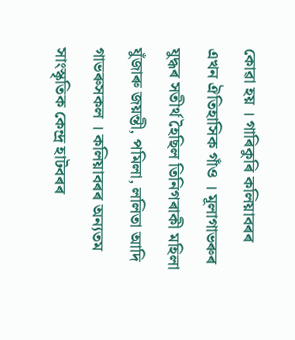কোৱা হয় । গাৰিকুৰি কলিয়াবৰৰ এখন ঐতিহাসিক গাঁও । মূলাগাভৰুৰ যুদ্ধৰ সতীৰ্থ হৈছিল তিনিগৰাকী মহিলা যুঁজাৰু জয়ন্তী, পমিলা, ললিতা আদি গাভৰুসকল । কলিয়াবৰৰ অন্যতম সাংস্কৃতিক কেন্দ্ৰ হাটবৰৰ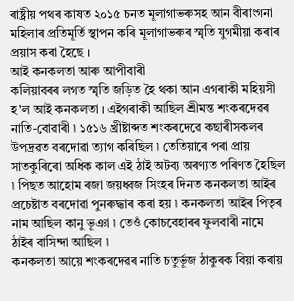ৰাষ্ট্ৰীয় পথৰ কাষত ২০১৫ চনত মূলাগাভৰুসহ আন বীৰাংগনা মহিলাৰ প্ৰতিমূৰ্তি স্থাপন কৰি মূলাগাভৰুৰ স্মৃতি যুগমীয়া কৰাৰ প্ৰয়াস কৰা হৈছে ।
আই কনকলতা আৰু আপীবাৰী
কলিয়াবৰৰ লগত স্মৃতি জড়িত হৈ থকা আন এগৰাকী মহিয়সী হ'ল আই কনকলতা । এইগৰাকী আছিল শ্ৰীমন্ত শংকৰদেৱৰ নাতি-বোৱাৰী ৷ ১৫১৬ খ্ৰীষ্টাব্দত শংকৰদেৱে কছাৰীসকলৰ উপদ্ৰৱত বৰদোৱা ত্যাগ কৰিছিল ৷ তেতিয়াৰে পৰা প্ৰায় সাতকুৰিৰো অধিক কাল এই ঠাই অটব্য অৰণ্যত পৰিণত হৈছিল ৷ পিছত আহোম ৰজা জয়ধ্বজ সিংহৰ দিনত কনকলতা আইৰ প্ৰচেষ্টাত বৰদোৱা পুনৰুদ্ধাৰ কৰা হয় ৷ কনকলতা আইৰ পিতৃৰ নাম আছিল কানু ভূঞা ৷ তেওঁ কোচবেহাৰৰ ফুলবাৰী নামে ঠাইৰ বাসিন্দা আছিল ৷
কনকলতা আয়ে শংকৰদেৱৰ নাতি চতুৰ্ভূজ ঠাকুৰক বিয়া কৰায়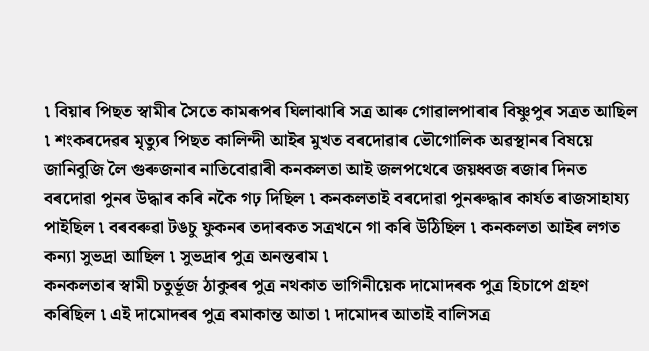৷ বিয়াৰ পিছত স্বামীৰ সৈতে কামৰূপৰ ঘিলাঝাৰি সত্ৰ আৰু গোৱালপাৰাৰ বিষ্ণুপুৰ সত্ৰত আছিল ৷ শংকৰদেৱৰ মৃত্যুৰ পিছত কালিন্দী আইৰ মুখত বৰদোৱাৰ ভৌগোলিক অৱস্থানৰ বিষয়ে জানিবুজি লৈ গুৰুজনাৰ নাতিবোৱাৰী কনকলতা আই জলপথেৰে জয়ধ্বজ ৰজাৰ দিনত বৰদোৱা পুনৰ উদ্ধাৰ কৰি নকৈ গঢ় দিছিল ৷ কনকলতাই বৰদোৱা পুনৰুদ্ধাৰ কাৰ্যত ৰাজসাহায্য পাইছিল ৷ বৰবৰুৱা টঙচু ফুকনৰ তদাৰকত সত্ৰখনে গা কৰি উঠিছিল ৷ কনকলতা আইৰ লগত কন্যা সুভদ্ৰা আছিল ৷ সুভদ্ৰাৰ পুত্ৰ অনন্তৰাম ৷
কনকলতাৰ স্বামী চতুৰ্ভূজ ঠাকুৰৰ পুত্ৰ নথকাত ভাগিনীয়েক দামোদৰক পুত্ৰ হিচাপে গ্ৰহণ কৰিছিল ৷ এই দামোদৰৰ পুত্ৰ ৰমাকান্ত আতা ৷ দামোদৰ আতাই বালিসত্ৰ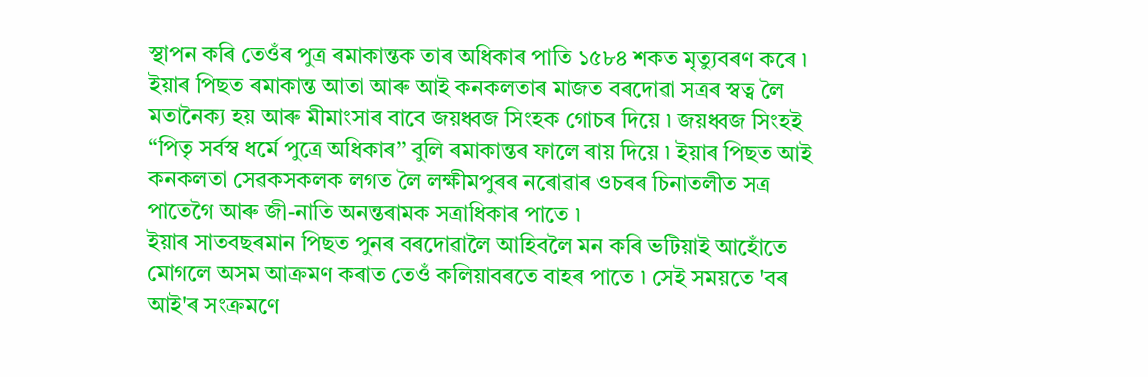স্থাপন কৰি তেওঁৰ পুত্ৰ ৰমাকান্তক তাৰ অধিকাৰ পাতি ১৫৮৪ শকত মৃত্যুবৰণ কৰে ৷ ইয়াৰ পিছত ৰমাকান্ত আতা আৰু আই কনকলতাৰ মাজত বৰদোৱা সত্ৰৰ স্বত্ব লৈ মতানৈক্য হয় আৰু মীমাংসাৰ বাবে জয়ধ্বজ সিংহক গোচৰ দিয়ে ৷ জয়ধ্বজ সিংহই “পিতৃ সৰ্বস্ব ধৰ্মে পুত্ৰে অধিকাৰ’’ বুলি ৰমাকান্তৰ ফালে ৰায় দিয়ে ৷ ইয়াৰ পিছত আই কনকলতা সেৱকসকলক লগত লৈ লক্ষীমপুৰৰ নৰোৱাৰ ওচৰৰ চিনাতলীত সত্ৰ পাতেগৈ আৰু জী-নাতি অনন্তৰামক সত্ৰাধিকাৰ পাতে ৷
ইয়াৰ সাতবছৰমান পিছত পুনৰ বৰদোৱালৈ আহিবলৈ মন কৰি ভটিয়াই আহোঁতে মোগলে অসম আক্ৰমণ কৰাত তেওঁ কলিয়াবৰতে বাহৰ পাতে ৷ সেই সময়তে 'বৰ আই'ৰ সংক্ৰমণে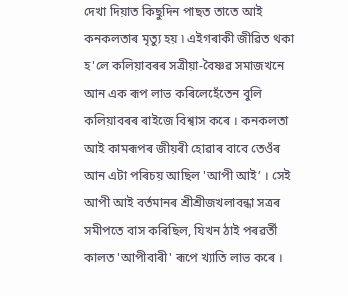দেখা দিয়াত কিছুদিন পাছত তাতে আই কনকলতাৰ মৃত্যু হয় ৷ এইগৰাকী জীৱিত থকা হ'লে কলিয়াবৰৰ সত্ৰীয়া-বৈষ্ণৱ সমাজখনে আন এক ৰূপ লাভ কৰিলেহেঁতেন বুলি কলিয়াবৰৰ ৰাইজে বিশ্বাস কৰে । কনকলতা আই কামৰূপৰ জীয়ৰী হোৱাৰ বাবে তেওঁৰ আন এটা পৰিচয় আছিল 'আপী আই’ । সেই আপী আই বৰ্তমানৰ শ্ৰীশ্ৰীজখলাবন্ধা সত্ৰৰ সমীপতে বাস কৰিছিল, যিখন ঠাই পৰৱৰ্তী কালত 'আপীবাৰী' ৰূপে খ্যাতি লাভ কৰে ।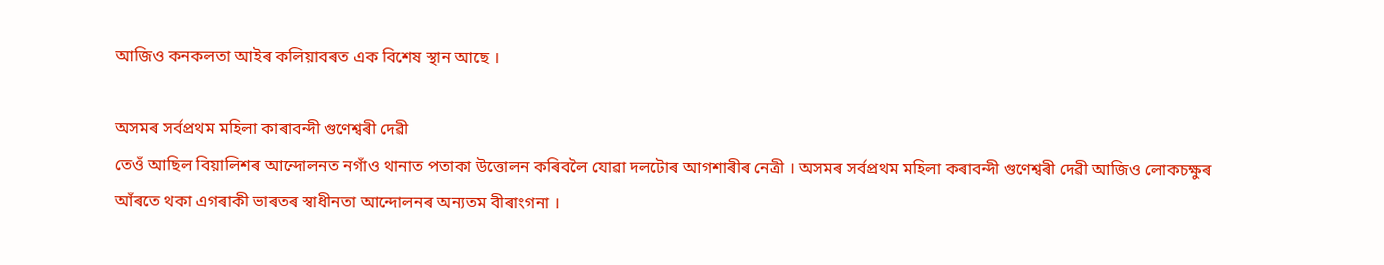আজিও কনকলতা আইৰ কলিয়াবৰত এক বিশেষ স্থান আছে ।

অসমৰ সৰ্বপ্ৰথম মহিলা কাৰাবন্দী গুণেশ্বৰী দেৱী
তেওঁ আছিল বিয়ালিশৰ আন্দোলনত নগাঁও থানাত পতাকা উত্তোলন কৰিবলৈ যোৱা দলটোৰ আগশাৰীৰ নেত্ৰী । অসমৰ সৰ্বপ্ৰথম মহিলা কৰাবন্দী গুণেশ্বৰী দেৱী আজিও লোকচক্ষুৰ আঁৰতে থকা এগৰাকী ভাৰতৰ স্বাধীনতা আন্দোলনৰ অন্যতম বীৰাংগনা ।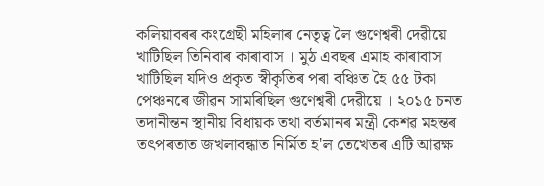কলিয়াবৰৰ কংগ্ৰেছী মহিলাৰ নেতৃত্ব লৈ গুণেশ্বৰী দেৱীয়ে খাটিছিল তিনিবাৰ কাৰাবাস । মুঠ এবছৰ এমাহ কাৰাবাস খাটিছিল যদিও প্ৰকৃত স্বীকৃতিৰ পৰা বঞ্চিত হৈ ৫৫ টকা পেঞ্চনৰে জীৱন সামৰিছিল গুণেশ্বৰী দেৱীয়ে । ২০১৫ চনত তদানীন্তন স্থানীয় বিধায়ক তথা বৰ্তমানৰ মন্ত্ৰী কেশৱ মহন্তৰ তৎপৰতাত জখলাবন্ধাত নিৰ্মিত হ'ল তেখেতৰ এটি আৱক্ষ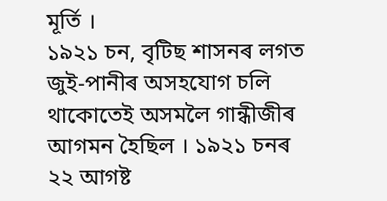মূৰ্তি ।
১৯২১ চন, বৃটিছ শাসনৰ লগত জুই-পানীৰ অসহযোগ চলি থাকোতেই অসমলৈ গান্ধীজীৰ আগমন হৈছিল । ১৯২১ চনৰ ২২ আগষ্ট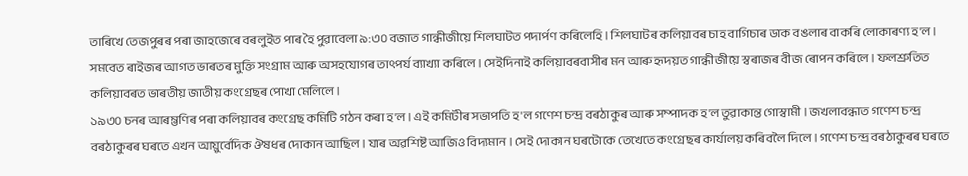তাৰিখে তেজপুৰৰ পৰা জাহজেৰে বৰলুইত পাৰ হৈ পুৱাবেলা ৯:৩০ বজাত গান্ধীজীয়ে শিলঘাটত পদাৰ্পণ কৰিলেহি । শিলঘাটৰ কলিয়াবৰ চাহ বাগিচাৰ ডাক বঙলাৰ বাকৰি লোকাৰণ্য হ'ল । সমবেত ৰাইজৰ আগত ভাৰতৰ মুক্তি সংগ্ৰাম আৰু অসহযোগৰ তাৎপৰ্য ব্যাখ্যা কৰিলে । সেইদিনাই কলিয়াবৰবাসীৰ মন আৰু হৃদয়ত গান্ধীজীয়ে স্বৰাজৰ বীজ ৰোপন কৰিলে । ফলশ্ৰুতিত কলিয়াবৰত ভাৰতীয় জাতীয় কংগ্ৰেছৰ পোখা মেলিলে ।
১৯৩০ চনৰ আৰম্ভণিৰ পৰা কলিয়াবৰ কংগ্ৰেছ কমিটি গঠন কৰা হ'ল । এই কমিটীৰ সভাপতি হ'ল গণেশ চন্দ্ৰ বৰঠাকুৰ আৰু সম্পাদক হ'ল তুৱাকান্ত গোস্বামী । জখলাবন্ধাত গণেশ চন্দ্ৰ বৰঠাকুৰৰ ঘৰতে এখন আয়ুৰ্বেদিক ঔষধৰ দোকান আছিল । যাৰ অৱশিষ্ট আজিও বিদ্যমান । সেই দোকান ঘৰটোকে তেখেতে কংগ্ৰেছৰ কাৰ্যালয় কৰিবলৈ দিলে । গণেশ চন্দ্ৰ বৰঠাকুৰৰ ঘৰতে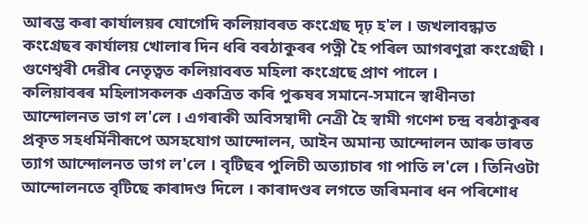আৰম্ভ কৰা কাৰ্যালয়ৰ যোগেদি কলিয়াবৰত কংগ্ৰেছ দৃঢ় হ'ল । জখলাবন্ধাত কংগ্ৰেছৰ কাৰ্যালয় খোলাৰ দিন ধৰি বৰঠাকুৰৰ পত্নী হৈ পৰিল আগৰণুৱা কংগ্ৰেছী । গুণেশ্বৰী দেৱীৰ নেতৃত্বত কলিয়াবৰত মহিলা কংগ্ৰেছে প্ৰাণ পালে ।
কলিয়াবৰৰ মহিলাসকলক একত্ৰিত কৰি পুৰুষৰ সমানে-সমানে স্বাধীনতা আন্দোলনত ভাগ ল'লে । এগৰাকী অবিসম্বাদী নেত্ৰী হৈ স্বামী গণেশ চন্দ্ৰ বৰঠাকুৰৰ প্ৰকৃত সহধৰ্মিনীৰূপে অসহযোগ আন্দোলন, আইন অমান্য আন্দোলন আৰু ভাৰত ত্যাগ আন্দোলনত ভাগ ল'লে । বৃটিছৰ পুলিচী অত্যাচাৰ গা পাতি ল'লে । তিনিওটা আন্দোলনতে বৃটিছে কাৰাদণ্ড দিলে । কাৰাদণ্ডৰ লগতে জৰিমনাৰ ধন পৰিশোধ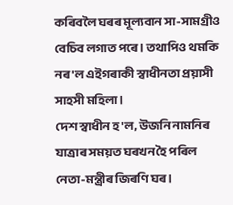কৰিবলৈ ঘৰৰ মূল্যবান সা-সামগ্ৰীও বেচিব লগাত পৰে । তথাপিও থমকি নৰ'ল এইগৰাকী স্বাধীনতা প্ৰয়াসী সাহসী মহিলা ।
দেশ স্বাধীন হ'ল, উজনি নামনিৰ যাত্ৰাৰ সময়ত ঘৰখন হৈ পৰিল নেতা-মন্ত্ৰীৰ জিৰণি ঘৰ ।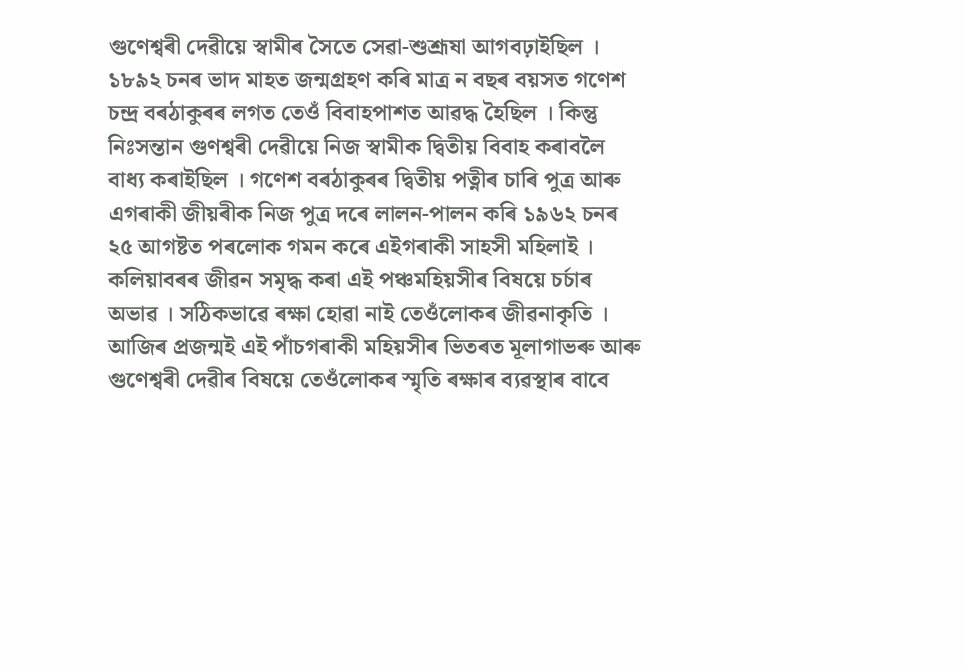গুণেশ্বৰী দেৱীয়ে স্বামীৰ সৈতে সেৱা-শুশ্ৰূষা আগবঢ়াইছিল । ১৮৯২ চনৰ ভাদ মাহত জন্মগ্ৰহণ কৰি মাত্ৰ ন বছৰ বয়সত গণেশ চন্দ্ৰ বৰঠাকুৰৰ লগত তেওঁ বিবাহপাশত আৱদ্ধ হৈছিল । কিন্তু নিঃসন্তান গুণশ্বৰী দেৱীয়ে নিজ স্বামীক দ্বিতীয় বিবাহ কৰাবলৈ বাধ্য কৰাইছিল । গণেশ বৰঠাকুৰৰ দ্বিতীয় পত্নীৰ চাৰি পুত্ৰ আৰু এগৰাকী জীয়ৰীক নিজ পুত্ৰ দৰে লালন-পালন কৰি ১৯৬২ চনৰ ২৫ আগষ্টত পৰলোক গমন কৰে এইগৰাকী সাহসী মহিলাই ।
কলিয়াবৰৰ জীৱন সমৃদ্ধ কৰা এই পঞ্চমহিয়সীৰ বিষয়ে চৰ্চাৰ অভাৱ । সঠিকভাৱে ৰক্ষা হোৱা নাই তেওঁলোকৰ জীৱনাকৃতি । আজিৰ প্ৰজন্মই এই পাঁচগৰাকী মহিয়সীৰ ভিতৰত মূলাগাভৰু আৰু গুণেশ্বৰী দেৱীৰ বিষয়ে তেওঁলোকৰ স্মৃতি ৰক্ষাৰ ব্যৱস্থাৰ বাবে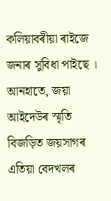কলিয়াবৰীয়া ৰাইজে জনাৰ সুবিধা পাইছে । আনহাতে, জয়া আইদেউৰ স্মৃতি বিজড়িত জয়সাগৰ এতিয়া বেদখলৰ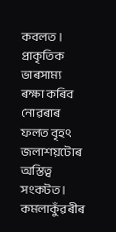কবলত । প্ৰাকৃতিক ভাৰসাম্য ৰক্ষা কৰিব নোৱৰাৰ ফলত বৃহৎ জলাশয়টোৰ অস্তিত্ব সংকটত । কমলাকুঁৱৰীৰ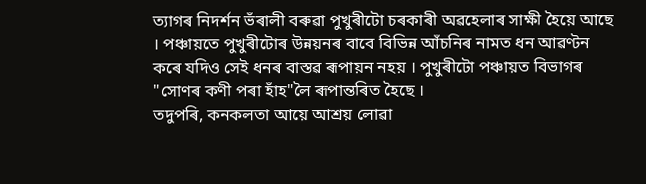ত্যাগৰ নিদৰ্শন ভঁৰালী বৰুৱা পুখুৰীটো চৰকাৰী অৱহেলাৰ সাক্ষী হৈয়ে আছে । পঞ্চায়তে পুখুৰীটোৰ উন্নয়নৰ বাবে বিভিন্ন আঁচনিৰ নামত ধন আৱণ্টন কৰে যদিও সেই ধনৰ বাস্তৱ ৰূপায়ন নহয় । পুখুৰীটো পঞ্চায়ত বিভাগৰ "সোণৰ কণী পৰা হাঁহ"লৈ ৰূপান্তৰিত হৈছে ।
তদুপৰি, কনকলতা আয়ে আশ্ৰয় লোৱা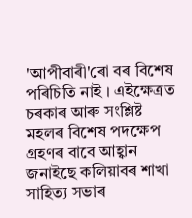'আপীবাৰী'ৰো বৰ বিশেষ পৰিচিতি নাই । এইক্ষেত্ৰত চৰকাৰ আৰু সংশ্লিষ্ট মহলৰ বিশেষ পদক্ষেপ গ্ৰহণৰ বাবে আহ্বান জনাইছে কলিয়াবৰ শাখা সাহিত্য সভাৰ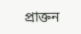প্ৰাক্তন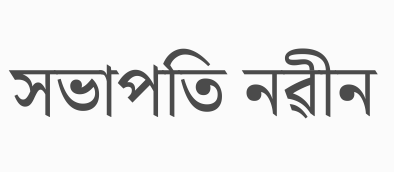সভাপতি নৱীন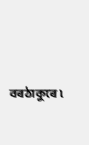বৰঠাকুৰে ৷